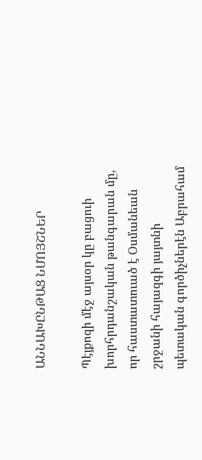ԱՆՆԱԽԸՆԹԱՑ ՆՄՈՅՇՆԵՐ

Պէյքոզի մէջ այսօր կը բացուի խորհրդանշական թանգարան մը, որ հաստատուած է Օսմանեան շրջանի հայազգի յայտնի պետական գործիչներէն Աբրահամ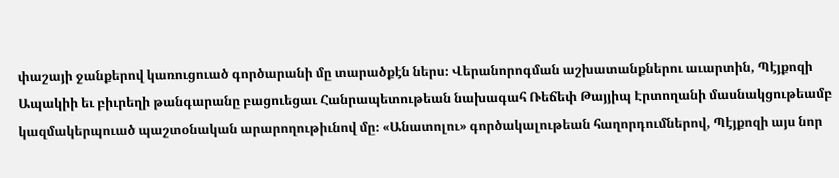փաշայի ջանքերով կառուցուած գործարանի մը տարածքէն ներս։ Վերանորոգման աշխատանքներու աւարտին, Պէյքոզի Ապակիի եւ բիւրեղի թանգարանը բացուեցաւ Հանրապետութեան նախագահ Ռեճեփ Թայյիպ Էրտողանի մասնակցութեամբ կազմակերպուած պաշտօնական արարողութիւնով մը։ «Անատոլու» գործակալութեան հաղորդումներով, Պէյքոզի այս նոր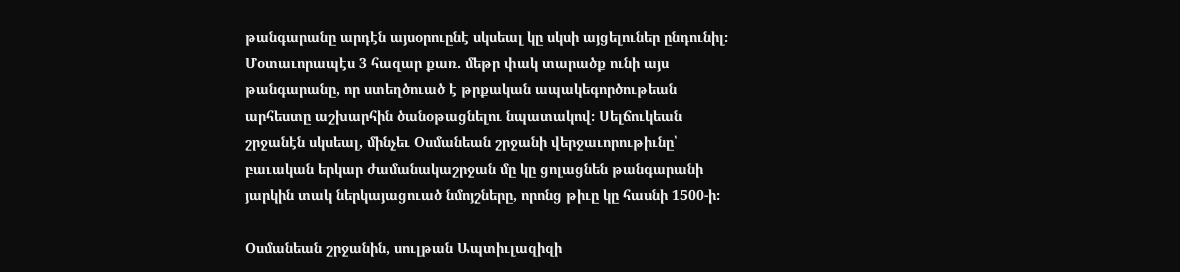թանգարանը արդէն այսօրուընէ սկսեալ կը սկսի այցելուներ ընդունիլ։ Մօտաւորապէս 3 հազար քառ. մեթր փակ տարածք ունի այս թանգարանը, որ ստեղծուած է թրքական ապակեգործութեան արհեստը աշխարհին ծանօթացնելու նպատակով։ Սելճուկեան շրջանէն սկսեալ, մինչեւ Օսմանեան շրջանի վերջաւորութիւնը՝ բաւական երկար ժամանակաշրջան մը կը ցոլացնեն թանգարանի յարկին տակ ներկայացուած նմոյշները, որոնց թիւը կը հասնի 1500-ի։

Օսմանեան շրջանին, սուլթան Ապտիւլազիզի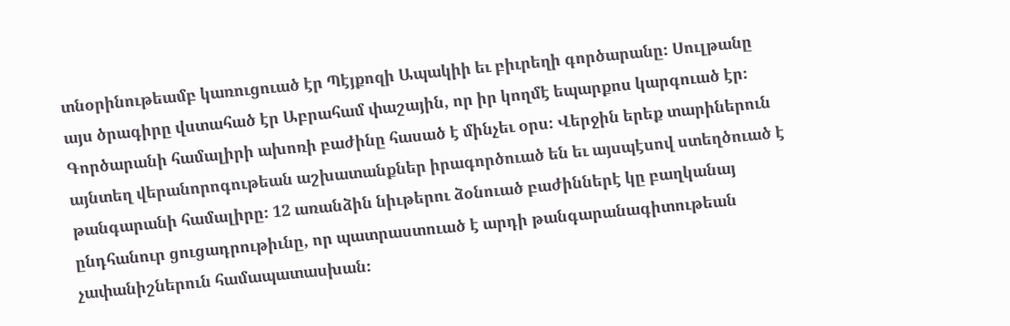տնօրինութեամբ կառուցուած էր Պէյքոզի Ապակիի եւ բիւրեղի գործարանը։ Սուլթանը այս ծրագիրը վստահած էր Աբրահամ փաշային, որ իր կողմէ եպարքոս կարգուած էր։ Գործարանի համալիրի ախոռի բաժինը հասած է մինչեւ օրս։ Վերջին երեք տարիներուն այնտեղ վերանորոգութեան աշխատանքներ իրագործուած են եւ այսպէսով ստեղծուած է թանգարանի համալիրը։ 12 առանձին նիւթերու ձօնուած բաժիններէ կը բաղկանայ ընդհանուր ցուցադրութիւնը, որ պատրաստուած է արդի թանգարանագիտութեան չափանիշներուն համապատասխան։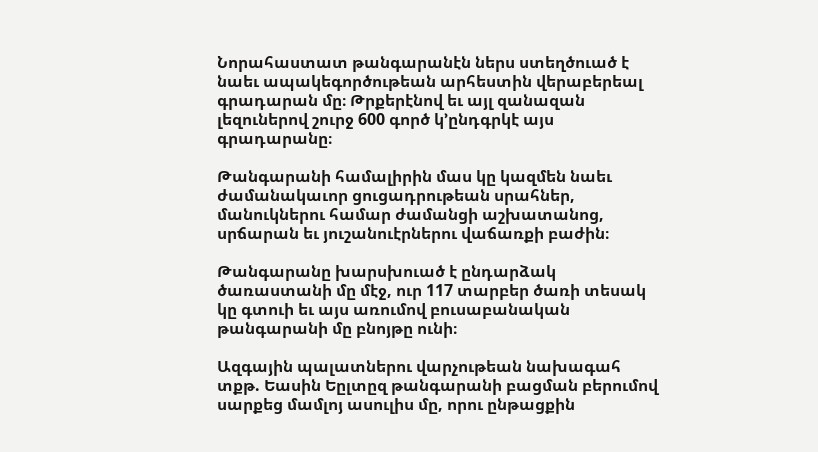Նորահաստատ թանգարանէն ներս ստեղծուած է նաեւ ապակեգործութեան արհեստին վերաբերեալ գրադարան մը։ Թրքերէնով եւ այլ զանազան լեզուներով շուրջ 600 գործ կ՚ընդգրկէ այս գրադարանը։

Թանգարանի համալիրին մաս կը կազմեն նաեւ ժամանակաւոր ցուցադրութեան սրահներ, մանուկներու համար ժամանցի աշխատանոց, սրճարան եւ յուշանուէրներու վաճառքի բաժին։

Թանգարանը խարսխուած է ընդարձակ ծառաստանի մը մէջ, ուր 117 տարբեր ծառի տեսակ կը գտուի եւ այս առումով բուսաբանական թանգարանի մը բնոյթը ունի։

Ազգային պալատներու վարչութեան նախագահ տքթ. Եասին Եըլտըզ թանգարանի բացման բերումով սարքեց մամլոյ ասուլիս մը, որու ընթացքին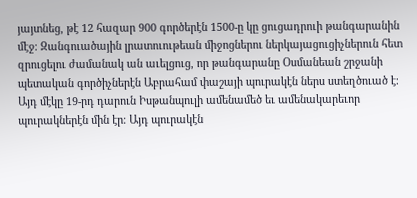յայտնեց, թէ 12 հազար 900 գործերէն 1500-ը կը ցուցադրուի թանգարանին մէջ։ Զանգուածային լրատուութեան միջոցներու ներկայացուցիչներուն հետ զրուցելու ժամանակ ան աւելցուց, որ թանգարանը Օսմանեան շրջանի պետական գործիչներէն Աբրահամ փաշայի պուրակէն ներս ստեղծուած է։ Այդ մէկը 19-րդ դարուն Իսթանպուլի ամենամեծ եւ ամենակարեւոր պուրակներէն մին էր։ Այդ պուրակէն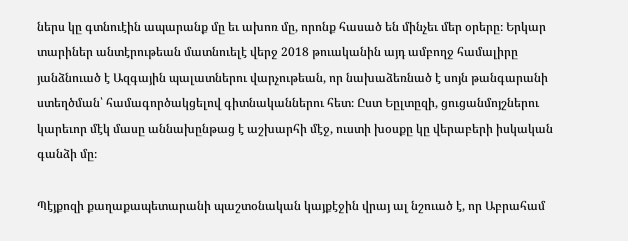ներս կը գտնուէին ապարանք մը եւ ախոռ մը, որոնք հասած են մինչեւ մեր օրերը։ Երկար տարիներ անտէրութեան մատնուելէ վերջ 2018 թուականին այդ ամբողջ համալիրը յանձնուած է Ազգային պալատներու վարչութեան, որ նախաձեռնած է սոյն թանգարանի ստեղծման՝ համագործակցելով գիտնականներու հետ։ Ըստ Եըլտըզի, ցուցանմոյշներու կարեւոր մէկ մասը աննախընթաց է աշխարհի մէջ, ուստի խօսքը կը վերաբերի իսկական գանձի մը։

Պէյքոզի քաղաքապետարանի պաշտօնական կայքէջին վրայ ալ նշուած է, որ Աբրահամ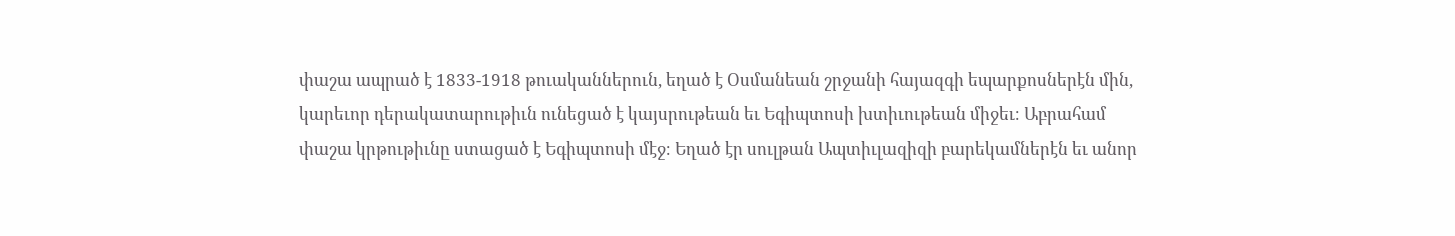փաշա ապրած է 1833-1918 թուականներուն, եղած է Օսմանեան շրջանի հայազգի եպարքոսներէն մին, կարեւոր դերակատարութիւն ունեցած է կայսրութեան եւ Եգիպտոսի խտիւութեան միջեւ։ Աբրահամ փաշա կրթութիւնը ստացած է Եգիպտոսի մէջ։ Եղած էր սուլթան Ապտիւլազիզի բարեկամներէն եւ անոր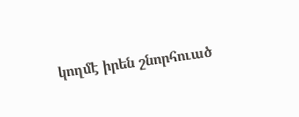կողմէ իրեն շնորհուած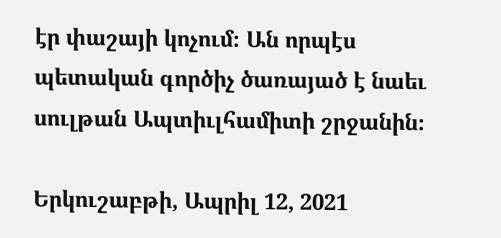էր փաշայի կոչում։ Ան որպէս պետական գործիչ ծառայած է նաեւ սուլթան Ապտիւլհամիտի շրջանին։

Երկուշաբթի, Ապրիլ 12, 2021